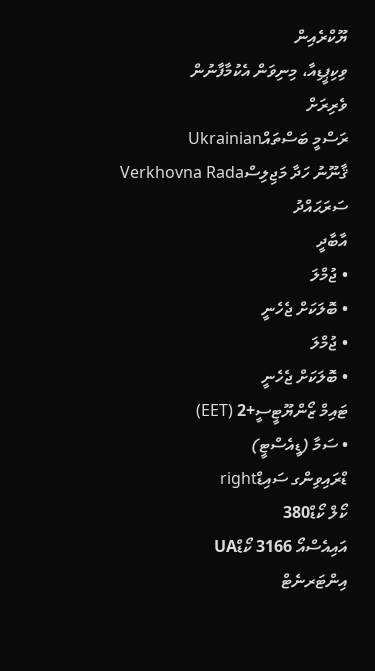ޔޫކްރެއިން
ވިކިޕީޑިއާ، މިނިވަން އެކުމާފާނުން
ވެރިރަށް
ރަސްމީ ބަސްތައްUkrainian
ޤާނޫނު ހަދާ މަޖިލިސްVerkhovna Rada
ސަރަޙައްދު
އާބާދީ
• ޖުމްލަ
• ބޮލަކަށް ޖެހެނީ
• ޖުމްލަ
• ބޮލަކަށް ޖެހެނީ
ޓައިމް ޒޯންޔޫޓީސީ+2 (EET)
• ސަމާ (ޑީއެސްޓީ)
ޑްރައިވިންގ ސައިޑްright
ކޯލް ކޯޑް380
އައިއެސްއޯ 3166 ކޯޑްUA
އިންޓަރނެޓް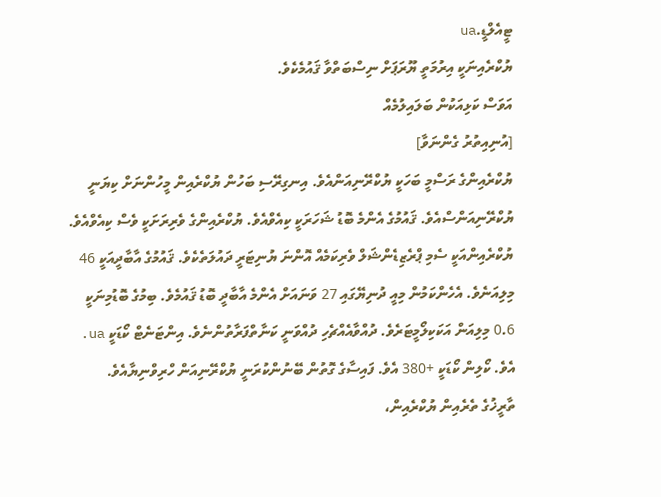ޓީއެލްޑީ.ua
ޔުކްރެއިނަކީ އިރުމަތީ ޔޫރަޕަށް ނިސްބަތްވާ ޤައުމެކެވެ.
އަވަސް ކަޅިއަކުން ބަލައިލުމެއް
[އުނިއިތުރު ގެންނަވާ]
ޔުކްރެއިންގެ ރަސްމީ ބަހަކީ ޔުކްރޭނިއަންއެވެ. އިނގިރޭސި ބަހުން ޔުކްރެއިން މީހުންނަށް ކިޔަނީ ޔުކްރޭނިއަންސްއެވެ. ޤައުމުގެ އެންމެ ބޮޑު ޝަހަރަކީ ކިއެވްއެވެ. ޔުކްރެއިންގެ ވެރިރަށަކީ ވެސް ކިއެވްއެވެ. ޔުކްރެއިންއަކީ ސެމި ޕްރެޒިޑެންޝަލް ވެރިކަމެއް އޮންނަ ޔުނިޓަރީ ދައުލަތެކެވެ. ޤައުމުގެ އާބާދީއަކީ 46 މިލިއަނެވެ. އެހެންކަމުން މިއީ ދުނިޔޭގައި 27 ވަނައަށް އެންމެ އާބާދީ ބޮޑު ޤައުމެވެ. ބިމުގެ ބޮޑުމިނަކީ 0.6 މިލިއަން އަކަކިލޯމީޓަރެވެ. ދުއްވާއެއްޗެހި ދުއްވަނީ ކަނާތްފަރާތުންނެވެ. އިންޓަނެޓް ކޯޑަކީ ua. އެވެ. ކޯލިން ކޯޑަކީ +380 އެވެ. ފައިސާގެ ގޮތުން ބޭނުންކުރަނީ ޔުކްރޭނިއަން ހްރިވްނިޔާއެވެ.
ތާރީޚުގެ ތެރެއިން ޔުކްރެއިން،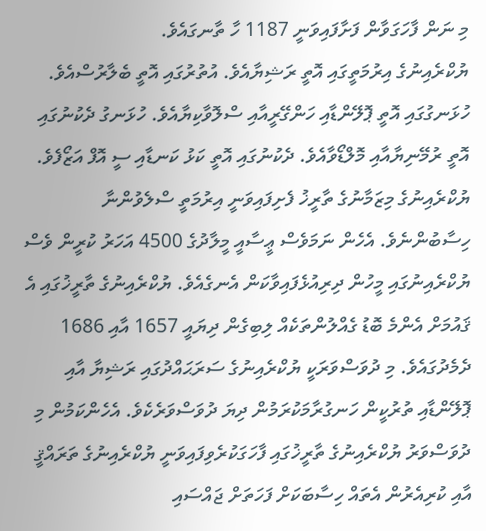މި ނަން ފާހަގަވާން ފަށާފައިވަނީ 1187 ހާ ތާނގައެވެ.
ޔުކްރެއިނުގެ އިރުމަތީގައި އޮތީ ރަޝިޔާއެވެ. އުތުރުގައި އޮތީ ބެލާރުސްއެވެ. ހުޅަނގުގައި އޮތީ ޕޮލޭންޑާއި ހަންގޭރީއާއި ސްލޮވާކިޔާއެވެ. ހުޅަނގު ދެކުނުގައި އޮތީ ރުމޭނިޔާއާއި މޮލްޑޯވާއެވެ. ދެކުނުގައި އޮތީ ކަޅު ކަނޑާއި ސީ އޮފް އަޒޯފެވެ.
ޔުކްރެއިނުގެ މިޒަމާނުގެ ތާރީޚު ފެށިފައިވަނީ އިރުމަތީ ސްލެވުންނާ ހިސާބުންނެވެ. އެހެން ނަމަވެސް ޢީސާއީ މީލާދުގެ 4500 އަހަރު ކުރީން ވެސް ޔުކްރެއިނުގައި މީހުން ދިރިއުޅެފައިވާކަން އެނގެއެވެ. ޔުކްރެއިނުގެ ތާރީޚުގައި އެ ޤައުމަށް އެންމެ ބޮޑު ގެއްލުންތަކެއް ލިބިގެން ދިޔައީ 1657 އާއި 1686 ދެމެދުގައެވެ. މި ދުވަސްވަރަކީ ޔުކްރެއިނުގެ ސަރަޙައްދުގައި ރަޝިޔާ އާއި ޕޮލޭންޑާއި ތުރުކީން ހަނގުރާމަކުރަމުން ދިޔަ ދުވަސްވަރެކެވެ. އެހެންކަމުން މި ދުވަސްވަރު ޔުކްރެއިނުގެ ތާރީޚުގައި ފާހަގަކުރެވިފައިވަނީ ޔުކްރެއިނުގެ ތަރައްޤީ އާއި ކުރިއެރުން އެތައް ހިސާބަކަށް ފަހަތަށް ޖައްސައި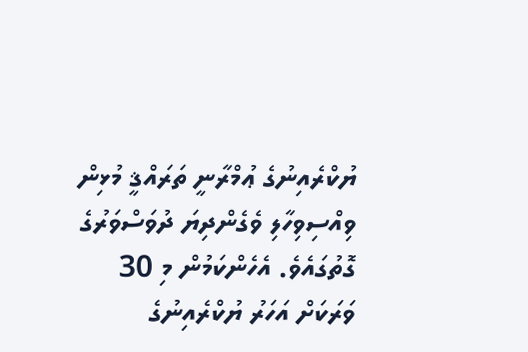ޔުކްރެއިނުގެ ޢުމްރާނީ ތަރައްޤީ މުޅިން ވިއްސިވިހާލި ވެގެންދިޔަ ދުވަސްވަރުގެ ގޮތުގައެވެ. އެހެންކަމުން މި 30 ވަރަކަށް އަހަރު ޔުކްރެއިނުގެ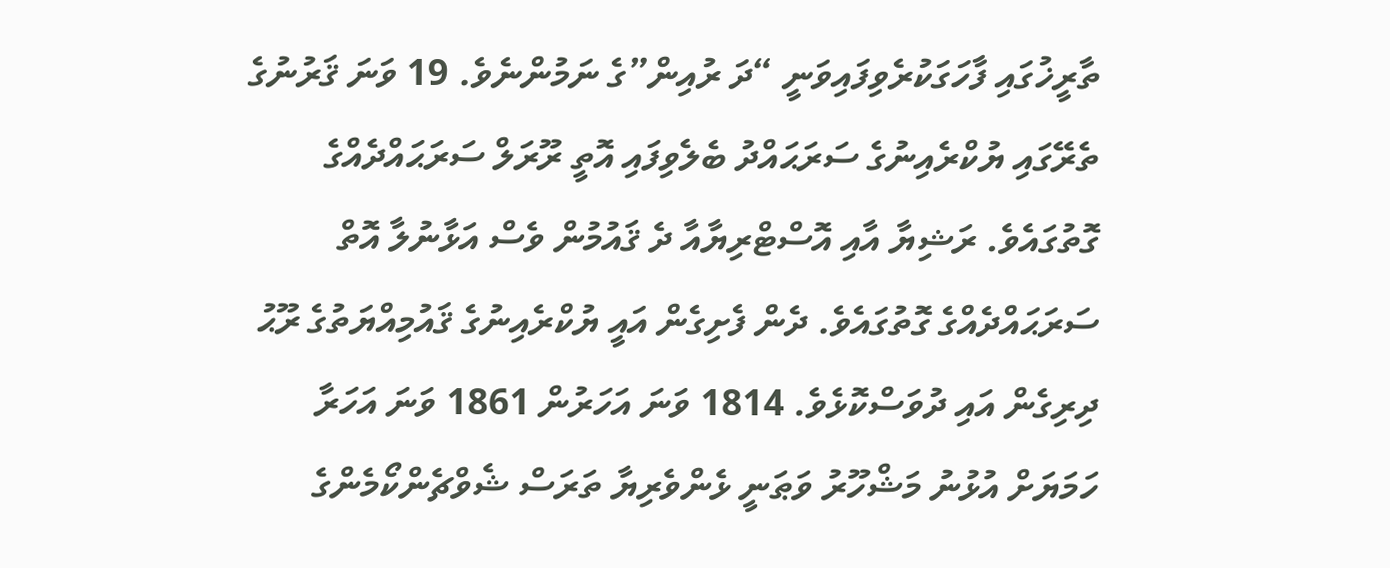ތާރީޚުގައި ފާހަގަކުރެވިފައިވަނީ “ދަ ރުއިން”ގެ ނަމުންނެވެ. 19 ވަނަ ޤަރުނުގެ ތެރޭގައި ޔުކްރެއިނުގެ ސަރަޙައްދު ބެލެވިފައި އޮތީ ރޫރަލް ސަރަޙައްދެއްގެ ގޮތުގައެވެ. ރަޝިޔާ އާއި އޮސްޓްރިޔާއާ ދެ ޤައުމުން ވެސް އަޅާނުލާ އޮތް ސަރަޙައްދެއްގެ ގޮތުގައެވެ. ދެން ފެށިގެން އައީ ޔުކްރެއިނުގެ ޤައުމިއްޔަތުގެ ރޫޙު ދިރިގެން އައި ދުވަސްކޮޅެވެ. 1814 ވަނަ އަހަރުން 1861 ވަނަ އަހަރާ ހަމަޔަށް އުޅުނު މަޝްހޫރު ވަޠަނީ ޅެންވެރިޔާ ތަރަސް ޝެވްޗެންކޯމެންގެ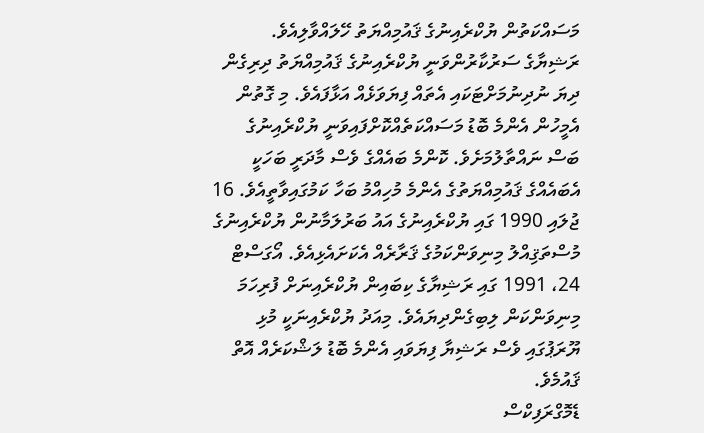މަސައްކަތުން ޔުކްރެއިނުގެ ޤައުމިއްޔަތު ހޭލައްވާލިއެވެ. ރަޝިޔާގެ ސަރުކާރުންވަނީ ޔުކްރެއިނުގެ ޤައުމިއްޔަތު ދިރިގެން ދިޔަ ނުދިނުމަށްޓަކައި އެތައް ފިޔަވަޅެއް އަޅާފައެވެ. މި ގޮތުން އެމީހުން އެންމެ ބޮޑު މަސައްކަތެއްކޮށްފައިވަނީ ޔުކްރެއިނުގެ ބަސް ނައްތާލުމަށެވެ. ކޮންމެ ބައެއްގެ ވެސް މާދަރީ ބަހަކީ އެބައެއްގެ ޤައުމިއްޔަތުގެ އެންމެ މުހިއްމު ބަހާ ކަމުގައިވާތީއެވެ. 16 ޖުލައި 1990 ގައި ޔުކްރެއިނުގެ އައު ބަރުލަމާނުން ޔުކްރެއިނުގެ މުސްތަޤިއްލު މިނިވަންކަމުގެ ޤަރާރެއް އެކަށައެޅިއެވެ. އޯގަސްޓް 24، 1991 ގައި ރަޝިޔާގެ ކިބައިން ޔުކްރެއިނަށް ފުރިހަމަ މިނިވަންކަން ލިބިގެންދިޔައެވެ. މިއަދު ޔުކްރެއިނަކީ މުޅި ޔޫރަޕުގައި ވެސް ރަޝިޔާ ފިޔަވައި އެންމެ ބޮޑު ލަޝްކަރެއް އޮތް ޤައުމެވެ.
ޑެމޮގްރަފިކްސް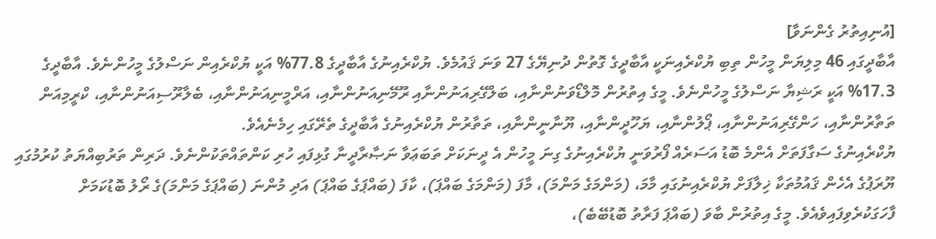[އުނިއިތުރު ގެންނަވާ]
އާބާދީގައި 46 މިލިޔަން މީހުން ތިބި ޔުކްރެއިނަކީ އާބާދީގެ ގޮތުން ދުނިޔޭގެ 27 ވަނަ ޤައުމެވެ. ޔުކްރެއިނުގެ އާބާދީގެ 77.8% އަކީ ޔުކްރެއިން ނަސްލުގެ މީހުންނެވެ. އާބާދީގެ 17.3% އަކީ ރަޝިޔާ ނަސްލުގެ މީހުންނެވެ. މީގެ އިތުރުން މޮލްޑޯވަނުންނާއި، ބަލްގޭރިއަނުންނާއި ރޫމޭނިއަނުންނާއި، އަރްމީނިއަނުންނާއި، ބެލާރޫސިއަނުންނާއި، ކްރީމިއަން ތަތާރުންނާއި، ހަންގޭރިއަނުންނާއި، ޕޯލުންނާއި، ޔަހޫދީންނާއި، ޔޫނާނީންނާއި، ތަތާރުން ޔުކްރެއިނުގެ އާބާދީގެ ތެރޭގައި ހިމެނެއެވެ.
ޔުކްރެއިނުގެ ސަގާފަތަށް އެންމެ ބޮޑު އަސަރެއް ފޯރުވަނީ ޔުކްރެއިނުގެ ގިނަ މީހުން އެ ދީނަކަށް ތަބަޢަވާ ނަޞާރާދީނާ ގުޅިފައި ހުރި ކަންތައްތަކުންނެވެ. ދަރިން ތަރުބިއްޔަތު ކުރުމުގައި ޔޫރަޕުގެ އެހެން ޤައުމުތަކާ ޚިލާފަށް ޔުކްރެއިނުގައި މާމަ، (މަންމަގެ މަންމަ)، މާފަ (މަންމަގެ ބައްޕަ)، ކާފަ (ބައްޕަގެ ބައްޕަ) އަދި މުންނަ (ބައްޕަގެ މަންމަ)ގެ ރޯލު ބޮޑުކަމަށް ފާހަގަކުރެވިފައިވެއެވެ. މީގެ އިތުރުން ބާވަ (ބައްޕަ ފަރާތު ބޮޑުބޭބެ)،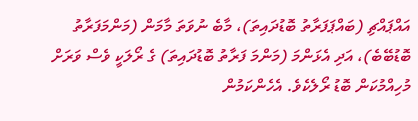އައްޕައްޗި (ބައްޕަފަރާތު ބޮޑުދައިތަ)، މާބެ ނުވަތަ މާމަން (މަންމަފަރާތު ބޮޑުބޭބެ)، އަދި އެޅަންމަ (މަންމަ ފަރާތު ބޮޑުދައިތަ) ގެ ރޯލަކީ ވެސް ވަރަށް މުހިއްމުކަން ބޮޑު ރޯލެކެވެ. އެހެންކަމުން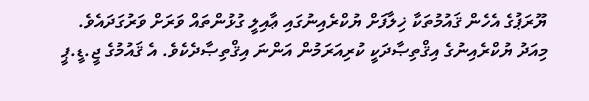ޔޫރަޕުގެ އެހެން ޤައުމުތަކާ ޚިލާފަށް ޔުކްރެއިނުގައި ޢާއިލީ ގުޅުންތައް ވަރަށް ވަރުގަދައެވެ.
މިއަދު ޔުކްރެއިނުގެ އިޤްތިޞާދަކީ ކުރިއަރަމުން އަންނަ އިޤްތިޞާދެކެވެ. އެ ޤައުމުގެ ޖީ.ޑީ.ޕީ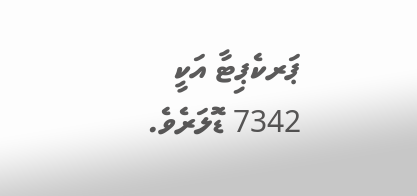ޕަރކެޕިޓާ އަކީ 7342 ޑޮލަރެވެ.